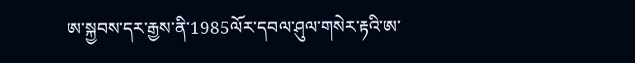ཨ་སྐྱབས་དར་རྒྱས་ནི་1985ལོར་དབལ་ཤུལ་གསེར་རྟའི་ཨ་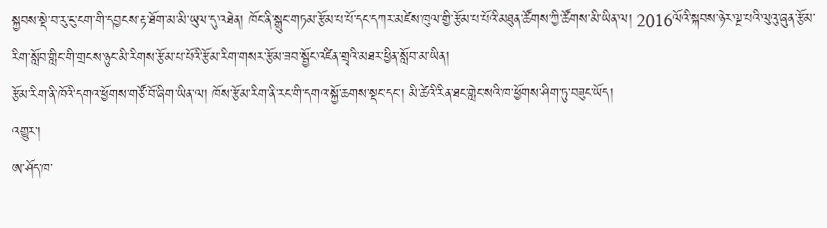སྐྱབས་སྡེ་བ་རུ་ངུ་ངག་གི་དབྱངས་རྟ་ཐོག་མ་མི་ཡུལ་དུ་འཐེན། ཁོང་ནི་སྒྲུང་གཏམ་རྩོམ་པ་པོ་དང་དཀར་མཛེས་ཁུལ་གྱི་རྩོམ་པ་པོའི་མཐུན་ཚོགས་ཀྱི་ཚོགས་མི་ཡིན་ལ། 2016ལོའི་སྐབས་ཉེར་ལྔ་པའི་ལུའུ་ཞུན་རྩོམ་རིག་སློབ་གླིང་གི་གྲངས་ཉུང་མི་རིགས་རྩོམ་པ་པོའི་རྩོམ་རིག་གསར་རྩོམ་ཟབ་སྦྱོང་འཛིན་གྲྭའི་མཐར་ཕྱིན་སློབ་མ་ཡིན།
རྩོམ་རིག་ནི་ཁོའི་དགའ་ཕྱོགས་གཙོ་བོ་ཞིག་ཡིན་ལ། ཁོས་རྩོམ་རིག་ནི་རང་གི་དགའ་སྐྱོ་ཆགས་སྡང་དང་། མི་ཚེའི་རིན་ཐང་གླེང་སའི་ཁ་ཕྱོགས་ཤིག་ཏུ་བཟུང་ཡོད།
འགྱུར་།
ཨ་ཤོད་ཁ་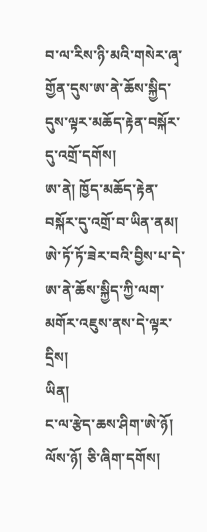བ་ལ་རིས་ཉི་མའི་གསེར་ཞྭ་གྱོན་དུས་ཨ་ནེ་ཆོས་སྐྱིད་དུས་ལྟར་མཆོད་རྟེན་བསྐོར་དུ་འགྲོ་དགོས།
ཨ་ནེ། ཁྱོད་མཆོད་རྟེན་བསྐོར་དུ་འགྲོ་བ་ཡིན་ནམ། ཨེ་ཏོ་ཏོ་ཟེར་བའི་བྱིས་པ་དེ་ཨ་ནེ་ཆོས་སྐྱིད་ཀྱི་ལག་མགོར་འཇུས་ནས་དེ་ལྟར་དྲིས།
ཡིན།
ང་ལ་རྩེད་ཆས་ཤིག་ཨེ་ཉོ།
ལོས་ཉོ། ཅི་ཞིག་དགོས།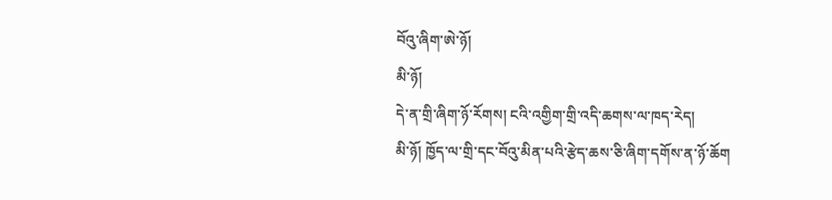བོའུ་ཞིག་ཨེ་ཉོ།
མི་ཉོ།
དེ་ན་གྲི་ཞིག་ཉོ་རོགས། ངའི་འགྱིག་གྲི་འདི་ཆགས་ལ་ཁད་རེད།
མི་ཉོ། ཁྱོད་ལ་གྲི་དང་བོའུ་མིན་པའི་རྩེད་ཆས་ཅི་ཞིག་དགོས་ན་ཉོ་ཆོག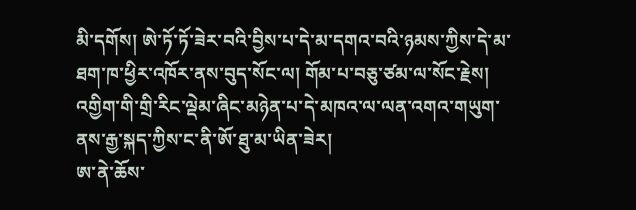མི་དགོས། ཨེ་ཏོ་ཏོ་ཟེར་བའི་བྱིས་པ་དེ་མ་དགའ་བའི་ཉམས་ཀྱིས་དེ་མ་ཐག་ཁ་ཕྱིར་འཁོར་ནས་བུད་སོང་ལ། གོམ་པ་བཅུ་ཙམ་ལ་སོང་རྗེས། འགྱིག་གི་གྲི་རིང་ལྡེམ་ཞིང་མཉེན་པ་དེ་མཁའ་ལ་ལན་འགའ་གཡུག་ནས་རྒྱ་སྐད་ཀྱིས་ང་ནི་ཨོ་ཐུ་མ་ཡིན་ཟེར།
ཨ་ནེ་ཆོས་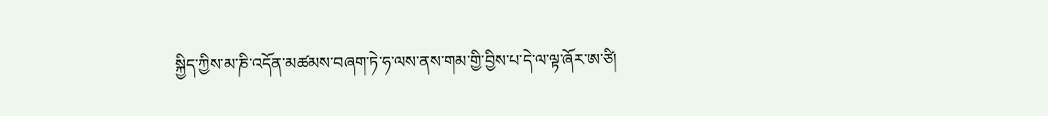སྐྱིད་ཀྱིས་མ་ཎི་འདོན་མཚམས་བཞག་ཏེ་ཧ་ལས་ནས་གམ་གྱི་བྱིས་པ་དེ་ལ་ལྟ་ཞོར་ཨ་ཙི།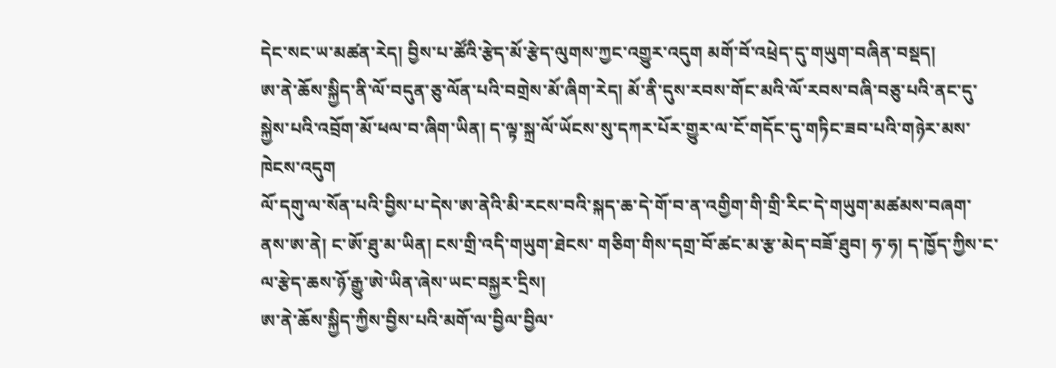དེང་སང་ཡ་མཚན་རེད། བྱིས་པ་ཚོའི་རྩེད་མོ་རྩེད་ལུགས་ཀྱང་འགྱུར་འདུག མགོ་བོ་འཕྲེད་དུ་གཡུག་བཞིན་བསྡད།
ཨ་ནེ་ཆོས་སྐྱིད་ནི་ལོ་བདུན་ཅུ་ལོན་པའི་བགྲེས་མོ་ཞིག་རེད། མོ་ནི་དུས་རབས་གོང་མའི་ལོ་རབས་བཞི་བཅུ་པའི་ནང་དུ་སྐྱེས་པའི་འབྲོག་མོ་ཕལ་བ་ཞིག་ཡིན། ད་ལྟ་སྐྲ་ལོ་ཡོངས་སུ་དཀར་པོར་གྱུར་ལ་ངོ་གདོང་དུ་གཏིང་ཟབ་པའི་གཉེར་མས་ཁེངས་འདུག
ལོ་དགུ་ལ་སོན་པའི་བྱིས་པ་དེས་ཨ་ནེའི་མི་རངས་བའི་སྐད་ཆ་དེ་གོ་བ་ན་འགྱིག་གི་གྲི་རིང་དེ་གཡུག་མཚམས་བཞག་ནས་ཨ་ནེ། ང་ཨོ་ཐུ་མ་ཡིན། ངས་གྲི་འདི་གཡུག་ཐེངས་ གཅིག་གིས་དགྲ་བོ་ཚང་མ་རྩ་མེད་བཟོ་ཐུབ། ཧ་ཧ། ད་ཁྱོད་ཀྱིས་ང་ལ་རྩེད་ཆས་ཉོ་རྒྱུ་ཨེ་ཡིན་ཞེས་ཡང་བསྐྱར་དྲིས།
ཨ་ནེ་ཆོས་སྐྱིད་ཀྱིས་བྱིས་པའི་མགོ་ལ་བྱིལ་བྱིལ་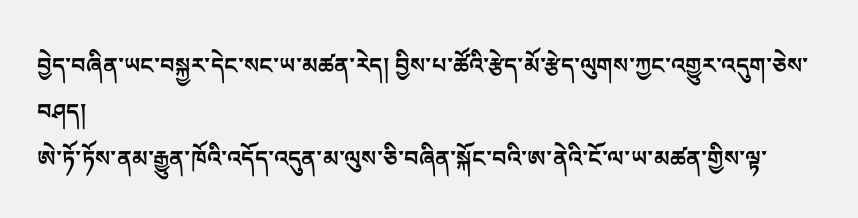བྱེད་བཞིན་ཡང་བསྐྱར་དེང་སང་ཡ་མཚན་རེད། བྱིས་པ་ཚོའི་རྩེད་མོ་རྩེད་ལུགས་ཀྱང་འགྱུར་འདུག་ཅེས་བཤད།
ཨེ་ཏོ་ཏོས་ནམ་རྒྱུན་ཁོའི་འདོད་འདུན་མ་ལུས་ཅི་བཞིན་སྐོང་བའི་ཨ་ནེའི་ངོ་ལ་ཡ་མཚན་གྱིས་ལྟ་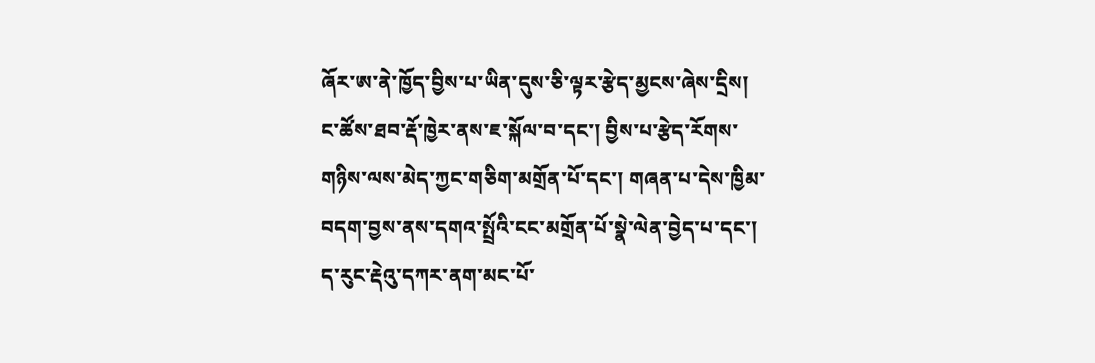ཞོར་ཨ་ནེ་ཁྱོད་བྱིས་པ་ཡིན་དུས་ཅི་ལྟར་རྩེད་མྱངས་ཞེས་དྲིས།
ང་ཚོས་ཐབ་རྡོ་ཁྱེར་ནས་ཇ་སྐོལ་བ་དང་། བྱིས་པ་རྩེད་རོགས་གཉིས་ལས་མེད་ཀྱང་གཅིག་མགྲོན་པོ་དང་། གཞན་པ་དེས་ཁྱིམ་བདག་བྱས་ནས་དགའ་སྤྲོའི་ངང་མགྲོན་པོ་སྣེ་ལེན་བྱེད་པ་དང་། ད་རུང་རྡེའུ་དཀར་ནག་མང་པོ་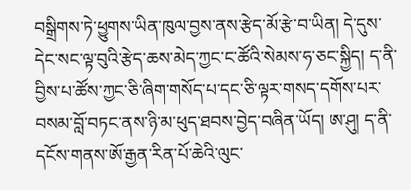བསྒྲིགས་ཏེ་ཕྱུགས་ཡིན་ཁུལ་བྱས་ནས་རྩེད་མོ་རྩེ་བ་ཡིན། དེ་དུས་དེང་སང་ལྟ་བུའི་རྩེད་ཆས་མེད་ཀྱང་ང་ཚོའི་སེམས་ཧ་ཅང་སྐྱིད། ད་ནི་བྱིས་པ་ཚོས་ཀྱང་ཅི་ཞིག་གསོད་པ་དང་ཅི་ལྟར་གསད་དགོས་པར་བསམ་བློ་བཏང་ནས་ཉི་མ་ཕུད་ཐབས་བྱེད་བཞིན་ཡོད། ཨ་ཤུ། ད་ནི་དངོས་གནས་ཨོ་རྒྱན་རིན་པོ་ཆེའི་ལུང་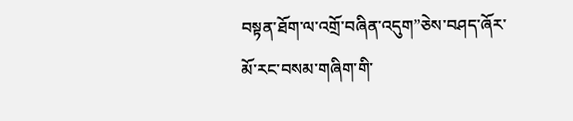བསྟན་ཐོག་ལ་འགྲོ་བཞིན་འདུག”ཅེས་བཤད་ཞོར་མོ་རང་བསམ་གཞིག་གི་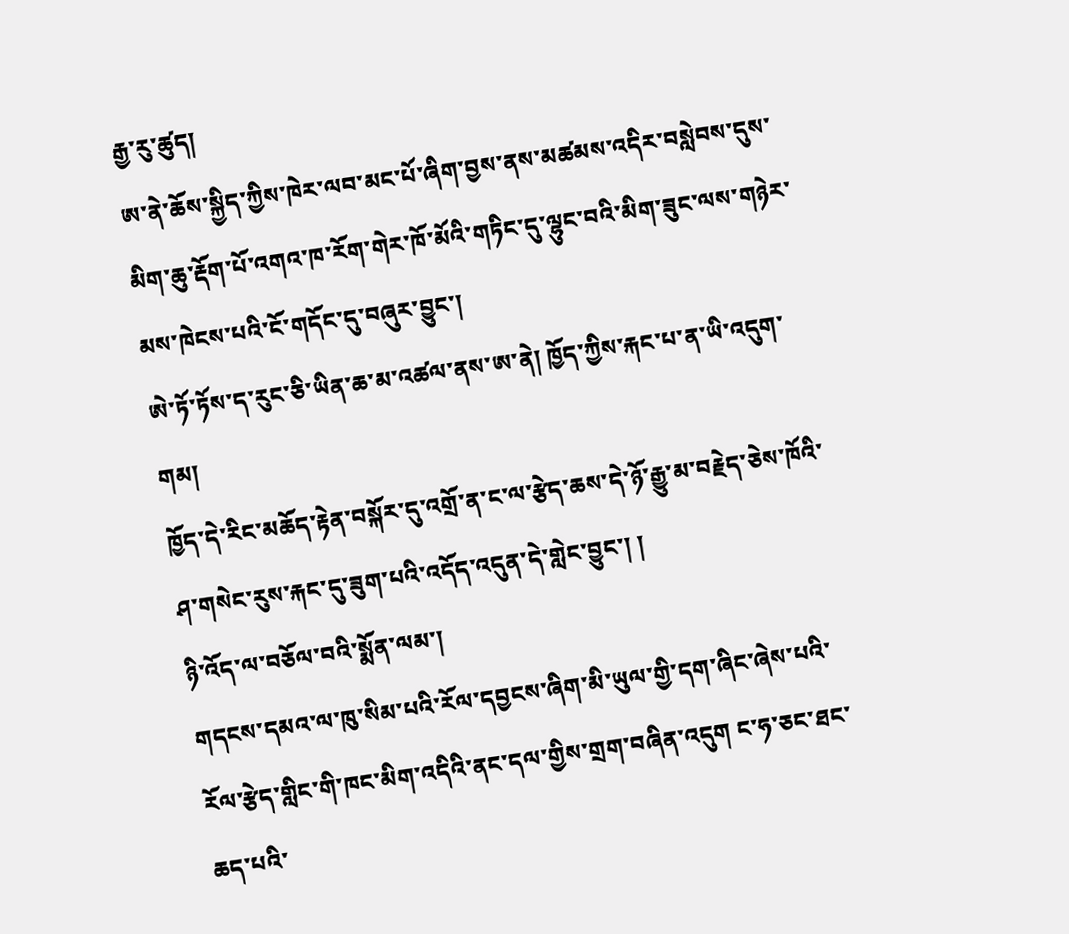རྒྱ་རུ་ཚུད།
ཨ་ནེ་ཆོས་སྐྱིད་ཀྱིས་ཁེར་ལབ་མང་པོ་ཞིག་བྱས་ནས་མཚམས་འདིར་བསླེབས་དུས་མིག་ཆུ་རྡོག་པོ་འགའ་ཁ་རོག་གེར་ཁོ་མོའི་གཏིང་དུ་ལྷུང་བའི་མིག་ཟུང་ལས་གཉེར་མས་ཁེངས་པའི་ངོ་གདོང་དུ་བཞུར་བྱུང་།
ཨེ་ཏོ་ཏོས་ད་རུང་ཅི་ཡིན་ཆ་མ་འཚལ་ནས་ཨ་ནེ། ཁྱོད་ཀྱིས་རྐང་པ་ན་ཡི་འདུག་གམ།
ཁྱོད་དེ་རིང་མཆོད་རྟེན་བསྐོར་དུ་འགྲོ་ན་ང་ལ་རྩེད་ཆས་དེ་ཉོ་རྒྱུ་མ་བརྗེད་ཅེས་ཁོའི་ཤ་གསེང་རུས་རྐང་དུ་ཟུག་པའི་འདོད་འདུན་དེ་གླེང་བྱུང་། །
ཉི་འོད་ལ་བཅོལ་བའི་སྨོན་ལམ་།
གདངས་དམའ་ལ་ཁུ་སིམ་པའི་རོལ་དབྱངས་ཞིག་མི་ཡུལ་གྱི་དག་ཞིང་ཞེས་པའི་རོལ་རྩེད་གླིང་གི་ཁང་མིག་འདིའི་ནང་དལ་གྱིས་གྲག་བཞིན་འདུག ང་ཧ་ཅང་ཐང་ཆད་པའི་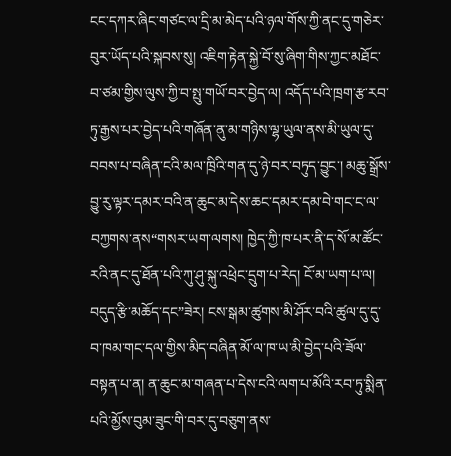ངང་དཀར་ཞིང་གཙང་ལ་དྲི་མ་མེད་པའི་ཉལ་གོས་ཀྱི་ནང་དུ་གཅེར་བུར་ཡོད་པའི་སྐབས་སུ། འཇིག་རྟེན་སྐྱེ་བོ་སུ་ཞིག་གིས་ཀྱང་མཐོང་བ་ཙམ་གྱིས་ལུས་ཀྱི་བ་སྤུ་གཡོ་བར་བྱེད་ལ། འདོད་པའི་ཁྲག་རྩ་རབ་ཏུ་རྒྱས་པར་བྱེད་པའི་གཞོན་ནུ་མ་གཉིས་ལྷ་ཡུལ་ནས་མི་ཡུལ་དུ་བབས་པ་བཞིན་ངའི་མལ་ཁྲིའི་གན་དུ་ཉེ་བར་བཏུད་བྱུང་། མཆུ་སྒྲོས་བྱུ་རུ་ལྟར་དམར་བའི་ན་ཆུང་མ་དེས་ཆང་དམར་དམ་བེ་གང་ང་ལ་བཀྱགས་ནས“གསར་ཡག་ལགས། ཁྱེད་ཀྱི་ཁ་པར་ནི་ད་སོ་མ་ཚོང་རའི་ནང་དུ་ཐོན་པའི་ཀུ་ཤུ་སྐུ་འཕྲེང་དྲུག་པ་རེད། ངོ་མ་ཡག་པ་ལ། བདུད་རྩི་མཆོད་དང”ཟེར། ངས་སྒམ་ཚུགས་མི་ཤོར་བའི་ཚུལ་དུ་དུ་བ་ཁམ་གང་དལ་གྱིས་མིད་བཞིན་མོ་ལ་ཁ་ཡ་མི་བྱེད་པའི་ཟོལ་བསྟན་པ་ན། ན་ཆུང་མ་གཞན་པ་དེས་ངའི་ལག་པ་མོའི་རབ་ཏུ་སྨིན་པའི་མྱོས་བུམ་ཟུང་གི་བར་དུ་བཅུག་ནས་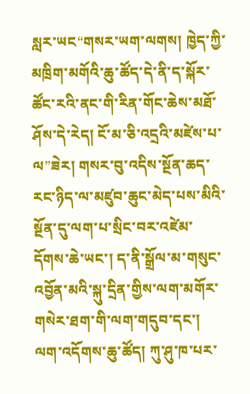སླར་ཡང“གསར་ཡག་ལགས། ཁྱེད་ཀྱི་མཁྲིག་མགོའི་ཆུ་ཚོད་དེ་ནི་ད་སྐོར་ཚོང་རའི་ནང་གི་རིན་གོང་ཆེས་མཐོ་ཤོས་དེ་རེད། ངོ་མ་ཅི་འདྲའི་མཛེས་པ་ལ”ཟེར། གསར་བུ་འདིས་སྔོན་ཆད་རང་ཉིད་ལ་མཛུབ་ཆུང་མེད་པས་མིའི་སྔོན་དུ་ལག་པ་སྲིང་བར་འཛེམ་དོགས་ཆེ་ཡང་། ད་ནི་སྒྲོལ་མ་གསུང་འབྱོན་མའི་སྐུ་དྲིན་གྱིས་ལག་མགོར་གསེར་ཐག་གི་ལག་གདུབ་དང་། ལག་འདོགས་ཆུ་ཚོད། ཀུ་ཤུ་ཁ་པར་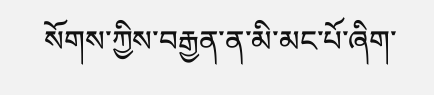སོགས་ཀྱིས་བརྒྱན་ན་མི་མང་པོ་ཞིག་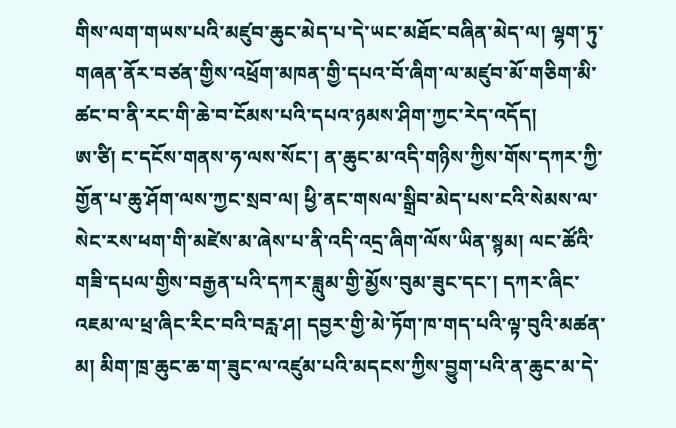གིས་ལག་གཡས་པའི་མཛུབ་ཆུང་མེད་པ་དེ་ཡང་མཐོང་བཞིན་མེད་ལ། ལྷག་ཏུ་གཞན་ནོར་བཙན་གྱིས་འཕྲོག་མཁན་གྱི་དཔའ་བོ་ཞིག་ལ་མཛུབ་མོ་གཅིག་མི་ཚང་བ་ནི་རང་གི་ཆེ་བ་ངོམས་པའི་དཔའ་ཉམས་ཤིག་ཀྱང་རེད་འདོད།
ཨ་ཙི། ང་དངོས་གནས་ཧ་ལས་སོང་། ན་ཆུང་མ་འདི་གཉིས་ཀྱིས་གོས་དཀར་ཀྱི་གྱོན་པ་ཆུ་ཤོག་ལས་ཀྱང་སྲབ་ལ། ཕྱི་ནང་གསལ་སྒྲིབ་མེད་པས་ངའི་སེམས་ལ་སེང་རས་ཕག་གི་མཛེས་མ་ཞེས་པ་ནི་འདི་འདྲ་ཞིག་ལོས་ཡིན་སྙམ། ལང་ཚོའི་གཟི་དཔལ་གྱིས་བརྒྱན་པའི་དཀར་ཟླུམ་གྱི་མྱོས་བུམ་ཟུང་དང་། དཀར་ཞིང་འཇམ་ལ་ཕྲ་ཞིང་རིང་བའི་བརླ་ཤ། དབྱར་གྱི་མེ་ཏོག་ཁ་གད་པའི་ལྟ་བུའི་མཚན་མ། མིག་ཁྲ་ཆུང་ཆ་ག་ཟུང་ལ་འཛུམ་པའི་མདངས་ཀྱིས་བྱུག་པའི་ན་ཆུང་མ་དེ་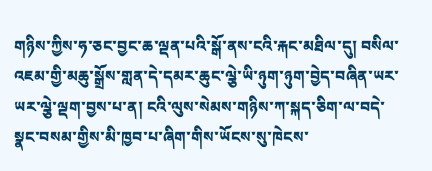གཉིས་ཀྱིས་ཧ་ཅང་བྱང་ཆ་ལྡན་པའི་སྒོ་ནས་ངའི་རྐང་མཐིལ་དུ། བསིལ་འཇམ་གྱི་མཆུ་སྒྲོས་གླན་དེ་དམར་ཆུང་ལྕེ་ཡི་ཉུག་ཉུག་བྱེད་བཞིན་ཡར་ཡར་ལྕེ་ལྡག་བྱས་པ་ན། ངའི་ལུས་སེམས་གཉིས་ཀ་སྐད་ཅིག་ལ་བདེ་སྣང་བསམ་གྱིས་མི་ཁྱབ་པ་ཞིག་གིས་ཡོངས་སུ་ཁེངས་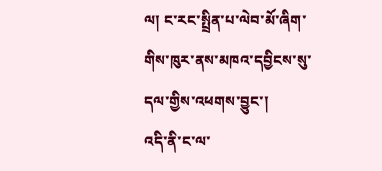ལ། ང་རང་སྤྲིན་པ་ལེབ་མོ་ཞིག་གིས་ཁུར་ནས་མཁའ་དབྱིངས་སུ་དལ་གྱིས་འཕགས་བྱུང་།
འདི་ནི་ང་ལ་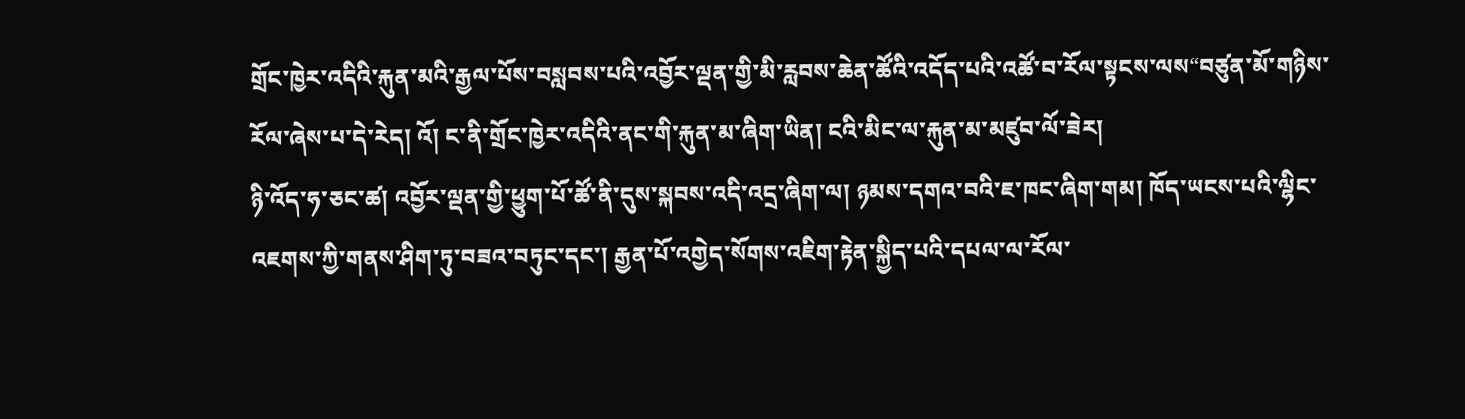གྲོང་ཁྱེར་འདིའི་རྐུན་མའི་རྒྱལ་པོས་བསླབས་པའི་འབྱོར་ལྡན་གྱི་མི་རླབས་ཆེན་ཚོའི་འདོད་པའི་འཚོ་བ་རོལ་སྟངས་ལས“བཙུན་མོ་གཉིས་རོལ་ཞེས་པ་དེ་རེད། འོ། ང་ནི་གྲོང་ཁྱེར་འདིའི་ནང་གི་རྐུན་མ་ཞིག་ཡིན། ངའི་མིང་ལ་རྐུན་མ་མཛུབ་ལོ་ཟེར།
ཉི་འོད་ཧ་ཅང་ཚ། འབྱོར་ལྡན་གྱི་ཕྱུག་པོ་ཚོ་ནི་དུས་སྐབས་འདི་འདྲ་ཞིག་ལ། ཉམས་དགའ་བའི་ཇ་ཁང་ཞིག་གམ། ཁོད་ཡངས་པའི་ལྷིང་འཇགས་ཀྱི་གནས་ཤིག་ཏུ་བཟའ་བཏུང་དང་། རྒྱན་པོ་འགྱེད་སོགས་འཇིག་རྟེན་སྐྱིད་པའི་དཔལ་ལ་རོལ་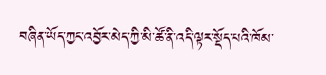བཞིན་ཡོད་ཀྱང་འབྱོར་མེད་ཀྱི་མི་ཚོ་ནི་འདི་ལྟར་སྡོད་པའི་ཁོམ་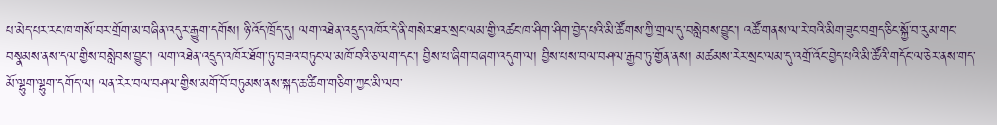པ་མེད་པར་རང་ཁ་གསོ་བར་གྲོག་མ་བཞིན་འདུར་རྒྱུག་དགོས། ཉི་འོད་ཁྲོད་དུ། ལག་འཐེན་འདྲུད་འཁོར་དེ་ནི་གསེར་ཐར་སྲང་ལམ་གྱི་འཚང་ཁ་ཤིག་ཤིག་བྱེད་པའི་མི་ཚོགས་ཀྱི་གྲལ་དུ་བསླེབས་བྱུང་། འཚོ་གནས་ལ་རེ་བའི་མིག་ཟུང་བགྲད་ཅིང་སྐྱོ་བ་རུམ་གང་བསྣམས་ནས་དལ་གྱིས་བསླེབས་བྱུང་། ལག་འཐེན་འདྲུད་འཁོར་ཐོག་ཏུ་བཟའ་བཏུང་ལ་མཁོ་བའི་ཅ་ལག་དང་། བྱིས་པ་ཞིག་བཞག་འདུག་ལ། བྱིས་པས་བལ་བཤལ་རྒྱབ་ཏུ་གྱོན་ནས། མཚམས་རེར་སྲང་ལམ་དུ་འགྲོ་འོང་བྱེད་པའི་མི་ཚོའི་གདོང་ལ་ཅེར་ནས་གད་མོ་ལྷུག་ལྷུག་དགོད་ལ། ལན་རེར་བལ་བཤལ་གྱིས་མགོ་བོ་བཏུམས་ནས་སྐད་ཆ་ཚིག་གཅིག་ཀྱང་མི་ལབ་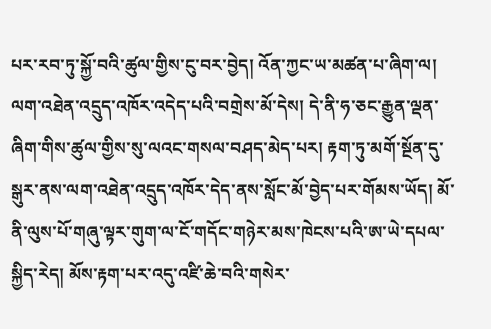པར་རབ་ཏུ་སྐྱོ་བའི་ཚུལ་གྱིས་ངུ་བར་བྱེད། འོན་ཀྱང་ཡ་མཚན་པ་ཞིག་ལ། ལག་འཐེན་འདྲུད་འཁོར་འདེད་པའི་བགྲེས་མོ་དེས། དེ་ནི་ཧ་ཅང་རྒྱུན་ལྡན་ཞིག་གིས་ཚུལ་གྱིས་སུ་ལའང་གསལ་བཤད་མེད་པར། རྟག་ཏུ་མགོ་སྔོན་དུ་སྒུར་ནས་ལག་འཐེན་འདྲུད་འཁོར་དེད་ནས་སློང་མོ་བྱེད་པར་གོམས་ཡོད། མོ་ནི་ལུས་པོ་གཞུ་ལྟར་གུག་ལ་ངོ་གདོང་གཉེར་མས་ཁེངས་པའི་ཨ་ཡེ་དཔལ་སྐྱིད་རེད། མོས་རྟག་པར་འདུ་འཛི་ཆེ་བའི་གསེར་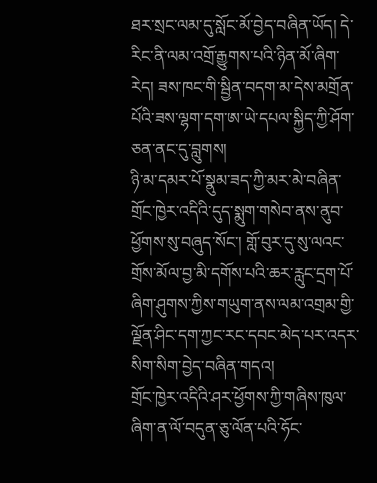ཐར་སྲང་ལམ་དུ་སློང་མོ་བྱེད་བཞིན་ཡོད། དེ་རིང་ནི་ལམ་འགྲོ་རྒྱུགས་པའི་ཉིན་མོ་ཞིག་རེད། ཟས་ཁང་གི་སྦྱིན་བདག་མ་དེས་མགྲོན་པོའི་ཟས་ལྷག་དག་ཨ་ཡེ་དཔལ་སྐྱིད་ཀྱི་ཤོག་ཅན་ནང་དུ་བླུགས།
ཉི་མ་དམར་པོ་སྣུམ་ཟད་ཀྱི་མར་མེ་བཞིན་གྲོང་ཁྱེར་འདིའི་དུད་སྨུག་གསེབ་ནས་ནུབ་ཕྱོགས་སུ་བཞུད་སོང་། གློ་བུར་དུ་སུ་ལའང་གྲོས་མོལ་བྱ་མི་དགོས་པའི་ཆར་རླུང་དྲག་པོ་ཞིག་ཤུགས་ཀྱིས་གཡུག་ནས་ལམ་འགྲམ་གྱི་ལྗོན་ཤིང་དག་ཀྱང་རང་དབང་མེད་པར་འདར་སིག་སིག་བྱེད་བཞིན་གདའ།
གྲོང་ཁྱེར་འདིའི་ཤར་ཕྱོགས་ཀྱི་གཞིས་ཁུལ་ཞིག་ན་ལོ་བདུན་ཅུ་ལོན་པའི་ཧོང་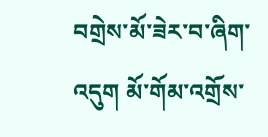བགྲེས་མོ་ཟེར་བ་ཞིག་འདུག མོ་གོམ་འགྲོས་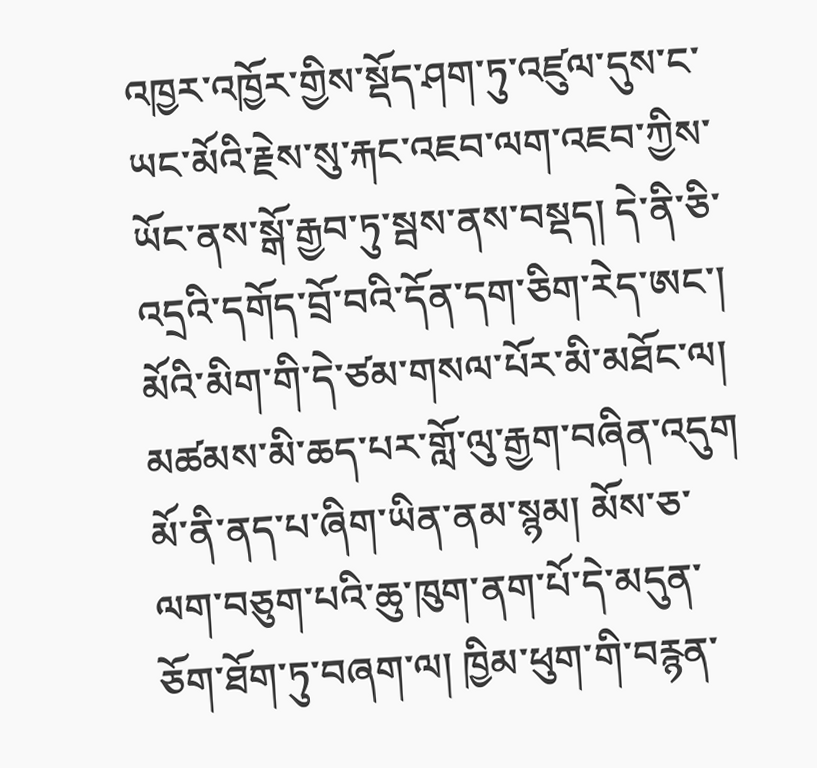འཁྱར་འཁྱོར་གྱིས་སྡོད་ཤག་ཏུ་འཛུལ་དུས་ང་ཡང་མོའི་རྗེས་སུ་རྐང་འཇབ་ལག་འཇབ་ཀྱིས་ཡོང་ནས་སྒོ་རྒྱབ་ཏུ་སྦས་ནས་བསྡད། དེ་ནི་ཅི་འདྲའི་དགོད་བྲོ་བའི་དོན་དག་ཅིག་རེད་ཨང་། མོའི་མིག་གི་དེ་ཙམ་གསལ་པོར་མི་མཐོང་ལ། མཚམས་མི་ཆད་པར་གློ་ལུ་རྒྱག་བཞིན་འདུག མོ་ནི་ནད་པ་ཞིག་ཡིན་ནམ་སྙམ། མོས་ཅ་ལག་བཅུག་པའི་ཆུ་ཁུག་ནག་པོ་དེ་མདུན་ཅོག་ཐོག་ཏུ་བཞག་ལ། ཁྱིམ་ཕུག་གི་བརྙན་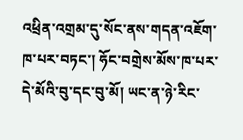འཕྲིན་འགྲམ་དུ་སོང་ནས་གདན་འཇོག་ཁ་པར་བཏང་། ཧོང་བགྲེས་མོས་ཁ་པར་དེ་མོའི་བུ་དང་བུ་མོ། ཡང་ན་ཉེ་རིང་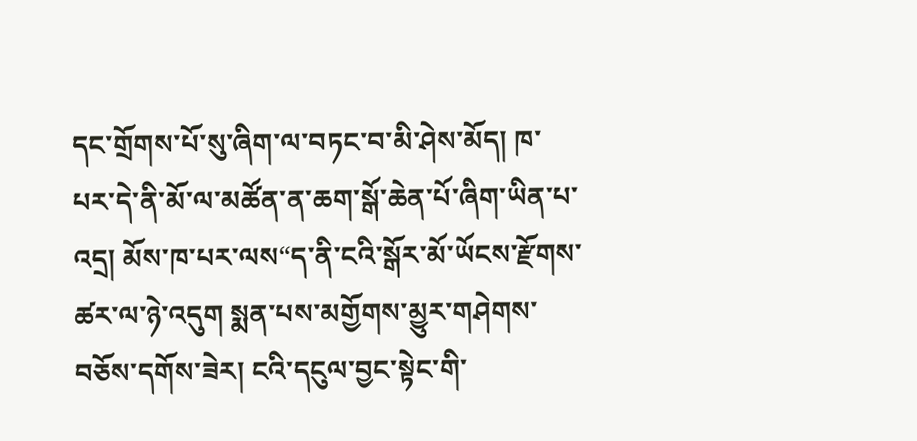དང་གྲོགས་པོ་སུ་ཞིག་ལ་བཏང་བ་མི་ཤེས་མོད། ཁ་པར་དེ་ནི་མོ་ལ་མཚོན་ན་ཆག་སྒོ་ཆེན་པོ་ཞིག་ཡིན་པ་འདྲ། མོས་ཁ་པར་ལས“ད་ནི་ངའི་སྒོར་མོ་ཡོངས་རྫོགས་ཚར་ལ་ཉེ་འདུག སྨན་པས་མགྱོགས་མྱུར་གཤེགས་བཅོས་དགོས་ཟེར། ངའི་དངུལ་བྱང་སྟེང་གི་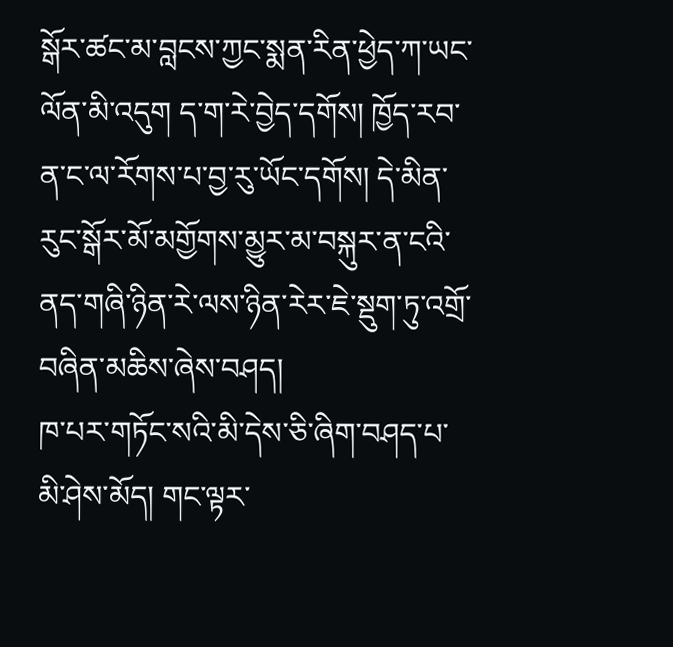སྒོར་ཚང་མ་བླངས་ཀྱང་སྨན་རིན་ཕྱེད་ཀ་ཡང་ལོན་མི་འདུག ད་ག་རེ་བྱེད་དགོས། ཁྱོད་རབ་ན་ང་ལ་རོགས་པ་བྱ་རུ་ཡོང་དགོས། དེ་མིན་རུང་སྒོར་མོ་མགྱོགས་མྱུར་མ་བསྐུར་ན་ངའི་ནད་གཞི་ཉིན་རེ་ལས་ཉིན་རེར་ཇེ་སྡུག་ཏུ་འགྲོ་བཞིན་མཆིས་ཞེས་བཤད།
ཁ་པར་གཏོང་སའི་མི་དེས་ཅི་ཞིག་བཤད་པ་མི་ཤེས་མོད། གང་ལྟར་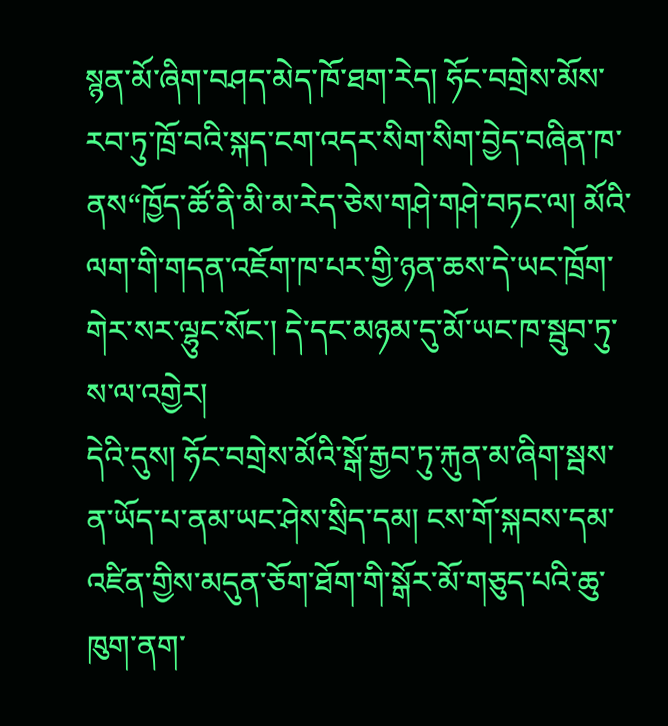སྙན་མོ་ཞིག་བཤད་མེད་ཁོ་ཐག་རེད། ཧོང་བགྲེས་མོས་རབ་ཏུ་ཁྲོ་བའི་སྐད་ངག་འདར་སིག་སིག་བྱེད་བཞིན་ཁ་ནས“ཁྱོད་ཚོ་ནི་མི་མ་རེད་ཅེས་གཤེ་གཤེ་བཏང་ལ། མོའི་ལག་གི་གདན་འཇོག་ཁ་པར་གྱི་ཉན་ཆས་དེ་ཡང་ཁྲོག་གེར་སར་ལྷུང་སོང་། དེ་དང་མཉམ་དུ་མོ་ཡང་ཁ་སྦུབ་ཏུ་ས་ལ་འགྱེར།
དེའི་དུས། ཧོང་བགྲེས་མོའི་སྒོ་རྒྱབ་ཏུ་རྐུན་མ་ཞིག་སྦས་ན་ཡོད་པ་ནམ་ཡང་ཤེས་སྲིད་དམ། ངས་གོ་སྐབས་དམ་འཛིན་གྱིས་མདུན་ཅོག་ཐོག་གི་སྒོར་མོ་གཅུད་པའི་ཆུ་ཁུག་ནག་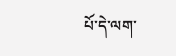པོ་དེ་ལག་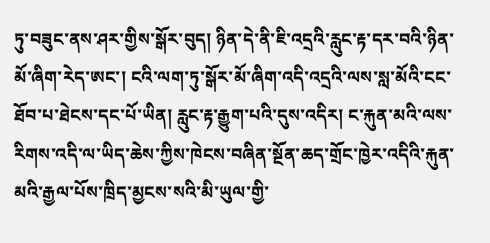ཏུ་བཟུང་ནས་ཤར་གྱིས་སྒོར་བུད། ཉིན་དེ་ནི་ཇི་འདྲའི་རླུང་རྟ་དར་བའི་ཉིན་མོ་ཞིག་རེད་ཨང་། ངའི་ལག་ཏུ་སྒོར་མོ་ཞིག་འདི་འདྲའི་ལས་སླ་མོའི་ངང་ཐོབ་པ་ཐེངས་དང་པོ་ཡིན། རླུང་རྟ་རྒྱུག་པའི་དུས་འདིར། ང་རྐུན་མའི་ལས་རིགས་འདི་ལ་ཡིད་ཆེས་ཀྱིས་ཁེངས་བཞིན་སྔོན་ཆད་གྲོང་ཁྱེར་འདིའི་རྐུན་མའི་རྒྱལ་པོས་ཁྲིད་མྱངས་སའི་མི་ཡུལ་གྱི་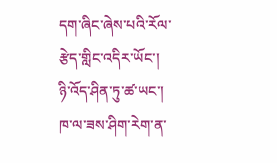དག་ཞིང་ཞེས་པའི་རོལ་རྩེད་གླིང་འདིར་ཡོང་།
ཉི་འོད་ཤིན་ཏུ་ཚ་ཡང་། ཁ་ལ་ཟས་ཤིག་རེག་ན་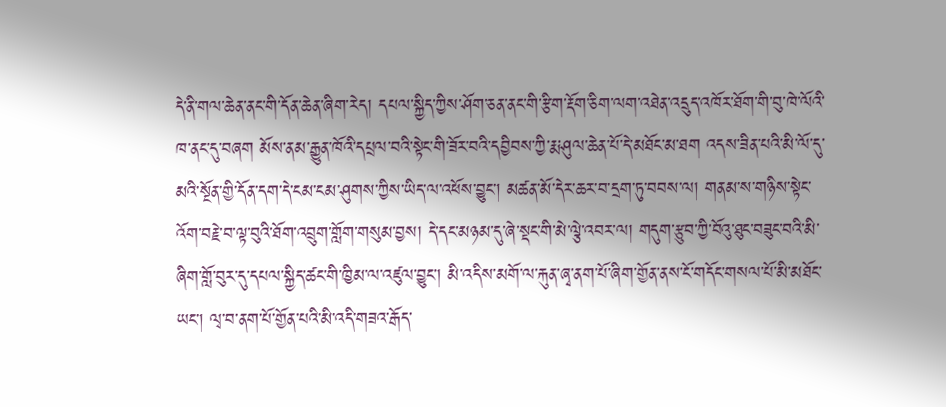དེ་ནི་གལ་ཆེན་ནང་གི་དོན་ཆེན་ཞིག་རེད། དཔལ་སྐྱིད་ཀྱིས་ཤོག་ཅན་ནང་གི་རྩིག་རྡོག་ཅིག་ལག་འཐེན་འདྲུད་འཁོར་ཐོག་གི་བུ་ཁེ་ལོའི་ཁ་ནང་དུ་བཞག མོས་ནམ་རྒྱུན་ཁོའི་དཔྲལ་བའི་སྟེང་གི་ཟོར་བའི་དབྱིབས་ཀྱི་རྨ་ཤུལ་ཆེན་པོ་དེ་མཐོང་མ་ཐག འདས་ཟིན་པའི་མི་ལོ་དུ་མའི་སྔོན་གྱི་དོན་དག་དེ་ངམ་ངམ་ཤུགས་ཀྱིས་ཡིད་ལ་འཕོས་བྱུང་། མཚན་མོ་དེར་ཆར་བ་དྲག་ཏུ་བབས་ལ། གནམ་ས་གཉིས་སྟེང་འོག་བརྗེ་བ་ལྟ་བུའི་ཐོག་འབྲུག་གློག་གསུམ་བྱས། དེ་དང་མཉམ་དུ་ཞེ་སྡང་གི་མེ་ལྕེ་འབར་ལ། གདུག་རྩུབ་ཀྱི་བོའུ་ཐུང་བཟུང་བའི་མི་ཞིག་གློ་བུར་དུ་དཔལ་སྐྱིད་ཚང་གི་ཁྱིམ་ལ་འཛུལ་བྱུང་། མི་འདིས་མགོ་ལ་རྐུན་ཞྭ་ནག་པོ་ཞིག་གྱོན་ནས་ངོ་གདོང་གསལ་པོ་མི་མཐོང་ཡང་། ལྭ་བ་ནག་པོ་གྱོན་པའི་མི་འདི་གཟའ་རྒོད་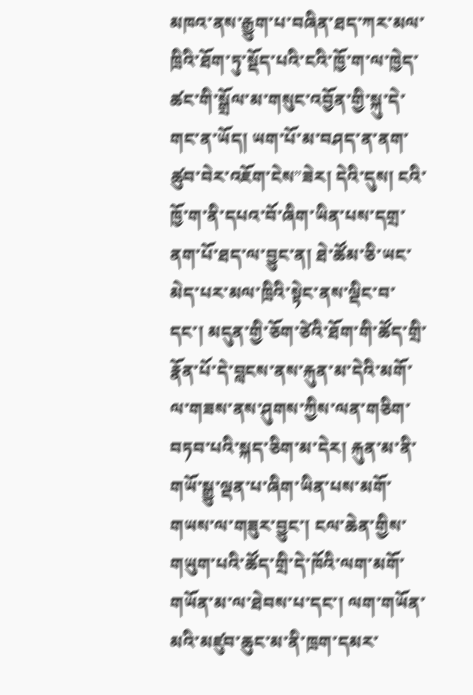མཁའ་ནས་རྒྱུག་པ་བཞིན་ཐད་ཀར་མལ་ཁྲིའི་ཐོག་ཏུ་སྡོད་པའི་ངའི་ཁྱོ་ག་ལ་ཁྱེད་ཚང་གི་སྒྲོལ་མ་གསུང་འབྱོན་གྱི་སྐུ་དེ་གང་ན་ཡོད། ཡག་པོ་མ་བཤད་ན་ནག་ཚུབ་བེར་འཇོག་ངེས”ཟེར། དེའི་དུས། ངའི་ཁྱོ་ག་ནི་དཔའ་བོ་ཞིག་ཡིན་པས་དགྲ་ནག་པོ་ཐད་ལ་བྱུང་ན། ཐེ་ཚོམ་ཅི་ཡང་མེད་པར་མལ་ཁྲིའི་སྟེང་ནས་ལྡིང་བ་དང་། མདུན་གྱི་ཅོག་ཙེའི་ཐོག་གི་ཚོད་གྲི་རྣོན་པོ་དེ་བླངས་ནས་རྐུན་མ་དེའི་མགོ་ལ་གཟས་ནས་ཤུགས་ཀྱིས་ལན་གཅིག་བཏབ་པའི་སྐད་ཅིག་མ་དེར། རྐུན་མ་ནི་གཡོ་སྒྱུ་ལྡན་པ་ཞིག་ཡིན་པས་མགོ་གཡས་ལ་གཟུར་བྱུང་། ངལ་ཆེན་གྱིས་གཡུག་པའི་ཚོད་གྲི་དེ་ཁོའི་ལག་མགོ་གཡོན་མ་ལ་ཐེབས་པ་དང་། ལག་གཡོན་མའི་མཛུབ་ཆུང་མ་ནི་ཁྲག་དམར་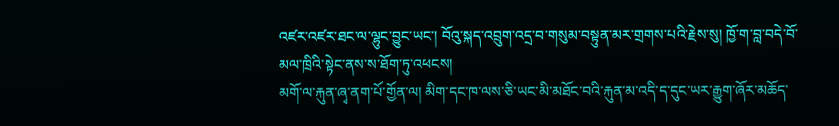འཛར་འཛར་ཐང་ལ་ལྷུང་བྱུང་ཡང་། བོའུ་སྐད་འབྲུག་འདྲ་བ་གསུམ་བསྟུན་མར་གྲགས་པའི་རྗེས་སུ། ཁྱོ་ག་བླ་བདེ་བོ་མལ་ཁྲིའི་སྟེང་ནས་ས་ཐོག་ཏུ་འཕངས།
མགོ་ལ་རྐུན་ཞྭ་ནག་པོ་གྱོན་ལ། མིག་དང་ཁ་ལས་ཅི་ཡང་མི་མཐོང་བའི་རྐུན་མ་འདི་ད་དུང་ཡར་རྒྱུག་ཞོར་མཆོད་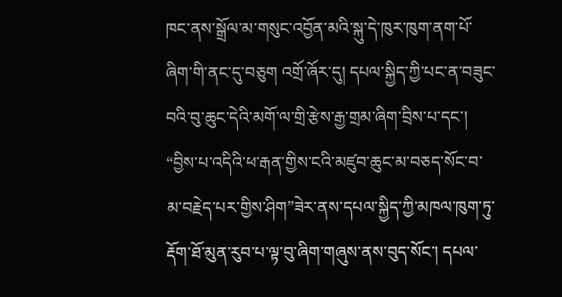ཁང་ནས་སྒྲོལ་མ་གསུང་འབྱོན་མའི་སྐུ་དེ་ཁུར་ཁུག་ནག་པོ་ཞིག་གི་ནང་དུ་བཅུག འགྲོ་ཞོར་དུ། དཔལ་སྐྱིད་ཀྱི་པང་ན་བཟུང་བའི་བུ་ཆུང་དེའི་མགོ་ལ་གྲི་རྩེས་རྒྱ་གྲམ་ཞིག་བྲིས་པ་དང་། “བྱིས་པ་འདིའི་ཕ་རྒན་གྱིས་ངའི་མཛུབ་ཆུང་མ་བཅད་སོང་བ་མ་བརྗེད་པར་གྱིས་ཤིག”ཟེར་ནས་དཔལ་སྐྱིད་ཀྱི་མཁལ་ཁུག་ཏུ་རྡོག་ཐོ་མུན་རུབ་པ་ལྟ་བུ་ཞིག་གཞུས་ནས་བུད་སོང་། དཔལ་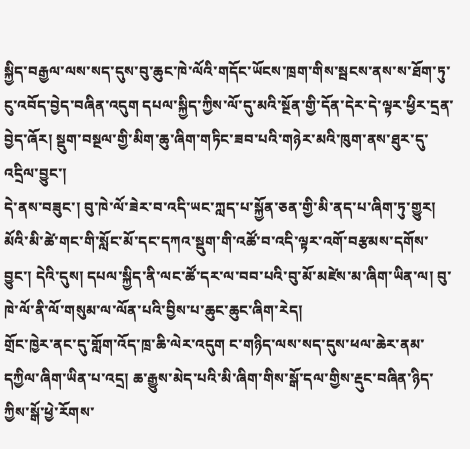སྐྱིད་བརྒྱལ་ལས་སད་དུས་བུ་ཆུང་ཁེ་ལོའི་གདོང་ཡོངས་ཁྲག་གིས་སྦངས་ནས་ས་ཐོག་ཏུ་ངུ་འབོད་བྱེད་བཞིན་འདུག དཔལ་སྐྱིད་ཀྱིས་ལོ་དུ་མའི་སྔོན་གྱི་དོན་དེར་དེ་ལྟར་ཕྱིར་དྲན་བྱེད་ཞོར། སྡུག་བསྔལ་གྱི་མིག་ཆུ་ཞིག་གཏིང་ཟབ་པའི་གཉེར་མའི་ཁུག་ནས་ཐུར་དུ་འདྲིལ་བྱུང་།
དེ་ནས་བཟུང་། བུ་ཁེ་ལོ་ཟེར་བ་འདི་ཡང་ཀླད་པ་སྐྱོན་ཅན་གྱི་མི་ནད་པ་ཞིག་ཏུ་གྱུར། མོའི་མི་ཚེ་གང་གི་སློང་མོ་དང་དཀའ་སྡུག་གི་འཚོ་བ་འདི་ལྟར་འགོ་བརྩམས་དགོས་བྱུང་། དེའི་དུས། དཔལ་སྐྱིད་ནི་ལང་ཚོ་དར་ལ་བབ་པའི་བུ་མོ་མཛེས་མ་ཞིག་ཡིན་ལ། བུ་ཁེ་ལོ་ནི་ལོ་གསུམ་ལ་ལོན་པའི་བྱིས་པ་ཆུང་ཆུང་ཞིག་རེད།
གྲོང་ཁྱེར་ནང་དུ་གློག་འོད་ཁྲ་ཆི་ལེར་འདུག ང་གཉིད་ལས་སད་དུས་ཕལ་ཆེར་ནམ་དཀྱིལ་ཞིག་ཡིན་པ་འདྲ། ཆ་རྒྱུས་མེད་པའི་མི་ཞིག་གིས་སྒོ་དལ་གྱིས་རྡུང་བཞིན་ཉིད་ཀྱིས་སྒོ་ཕྱེ་རོགས་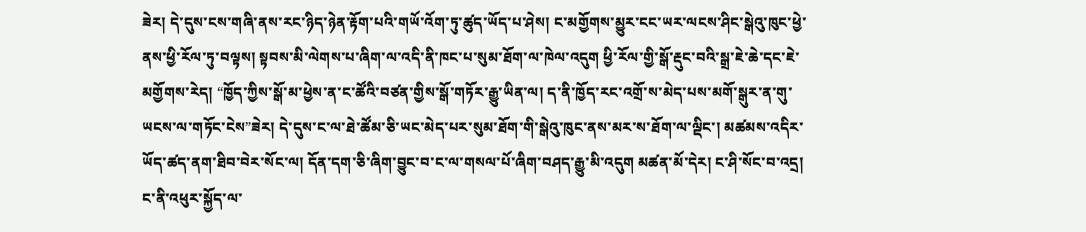ཟེར། དེ་དུས་ངས་གཞི་ནས་རང་ཉིད་ཉེན་རྟོག་པའི་གཡོ་འོག་ཏུ་ཚུད་ཡོད་པ་ཤེས། ང་མགྱོགས་མྱུར་ངང་ཡར་ལངས་ཤིང་སྒེའུ་ཁུང་ཕྱེ་ནས་ཕྱི་རོལ་ཏུ་བལྟས། སྟབས་མི་ལེགས་པ་ཞིག་ལ་འདི་ནི་ཁང་པ་སུམ་ཐོག་ལ་ཁེལ་འདུག ཕྱི་རོལ་གྱི་སྒོ་རྡུང་བའི་སྒྲ་ཇེ་ཆེ་དང་ཇེ་མགྱོགས་རེད། “ཁྱོད་ཀྱིས་སྒོ་མ་ཕྱེས་ན་ང་ཚོའི་བཙན་གྱིས་སྒོ་གཏོར་རྒྱུ་ཡིན་ལ། ད་ནི་ཁྱོད་རང་འགྲོ་ས་མེད་པས་མགོ་སྒུར་ན་གུ་ཡངས་ལ་གཏོང་ངེས”ཟེར། དེ་དུས་ང་ལ་ཐེ་ཚོམ་ཅི་ཡང་མེད་པར་སུམ་ཐོག་གི་སྒེའུ་ཁུང་ནས་མར་ས་ཐོག་ལ་ལྡིང་། མཚམས་འདིར་ཡོད་ཚད་ནག་ཐིབ་བེར་སོང་ལ། དོན་དག་ཅི་ཞིག་བྱུང་བ་ང་ལ་གསལ་པོ་ཞིག་བཤད་རྒྱུ་མི་འདུག མཚན་མོ་དེར། ང་ཤི་སོང་བ་འདྲ། ང་ནི་འཕུར་སྐྱོད་ལ་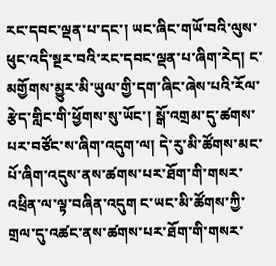རང་དབང་ལྡན་པ་དང་། ཡང་ཞིང་གཡོ་བའི་ལུས་ཕུང་འདི་སྔར་བའི་རང་དབང་ལྡན་པ་ཞིག་རེད། ང་མགྱོགས་མྱུར་མི་ཡུལ་གྱི་དག་ཞིང་ཞེས་པའི་རོལ་རྩེད་གླིང་གི་ཕྱོགས་སུ་ཡོང་། སྒོ་འགྲམ་དུ་ཚགས་པར་བཙོང་ས་ཞིག་འདུག་ལ། དེ་རུ་མི་ཚོགས་མང་པོ་ཞིག་འདུས་ནས་ཚགས་པར་ཐོག་གི་གསར་འཕྲིན་ལ་ལྟ་བཞིན་འདུག ང་ཡང་མི་ཚོགས་ཀྱི་གྲལ་དུ་འཚང་ནས་ཚགས་པར་ཐོག་གི་གསར་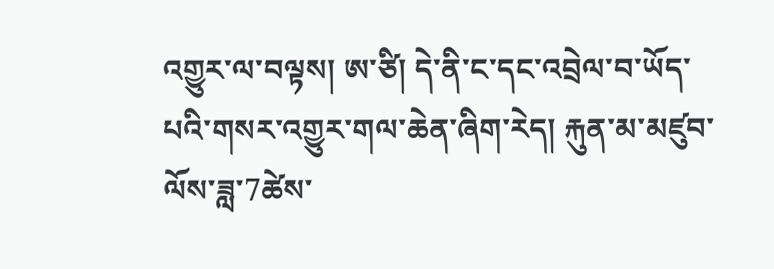འགྱུར་ལ་བལྟས། ཨ་ཙི། དེ་ནི་ང་དང་འབྲེལ་བ་ཡོད་པའི་གསར་འགྱུར་གལ་ཆེན་ཞིག་རེད། རྐུན་མ་མཛུབ་ལོས་ཟླ་7ཚེས་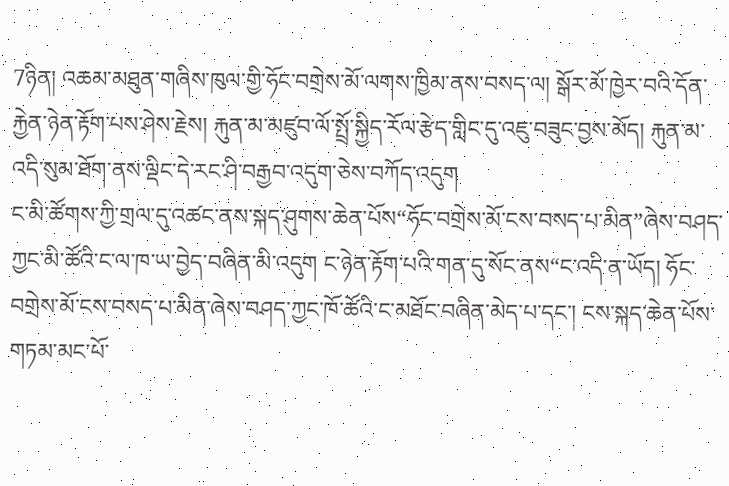7ཉིན། འཆམ་མཐུན་གཞིས་ཁུལ་གྱི་ཧོང་བགྲེས་མོ་ལགས་ཁྱིམ་ནས་བསད་ལ། སྒོར་མོ་ཁྱེར་བའི་དོན་རྐྱེན་ཉེན་རྟོག་པས་ཤེས་རྗེས། རྐུན་མ་མཛུབ་ལོ་སྤྲོ་སྐྱིད་རོལ་རྩེད་གླིང་དུ་འཇུ་བཟུང་བྱས་མོད། རྐུན་མ་འདི་སུམ་ཐོག་ནས་ལྡིང་དེ་རང་ཤི་བརྒྱབ་འདུག་ཅེས་བཀོད་འདུག
ང་མི་ཚོགས་ཀྱི་གྲལ་དུ་འཚང་ནས་སྐད་ཤུགས་ཆེན་པོས“ཧོང་བགྲེས་མོ་ངས་བསད་པ་མིན”ཞེས་བཤད་ཀྱང་མི་ཚོའི་ང་ལ་ཁ་ཡ་བྱེད་བཞིན་མི་འདུག ང་ཉེན་རྟོག་པའི་གན་དུ་སོང་ནས“ང་འདི་ན་ཡོད། ཧོང་བགྲེས་མོ་ངས་བསད་པ་མིན་ཞེས་བཤད་ཀྱང་ཁོ་ཚོའི་ང་མཐོང་བཞིན་མེད་པ་དང་། ངས་སྐད་ཆེན་པོས་གཏམ་མང་པོ་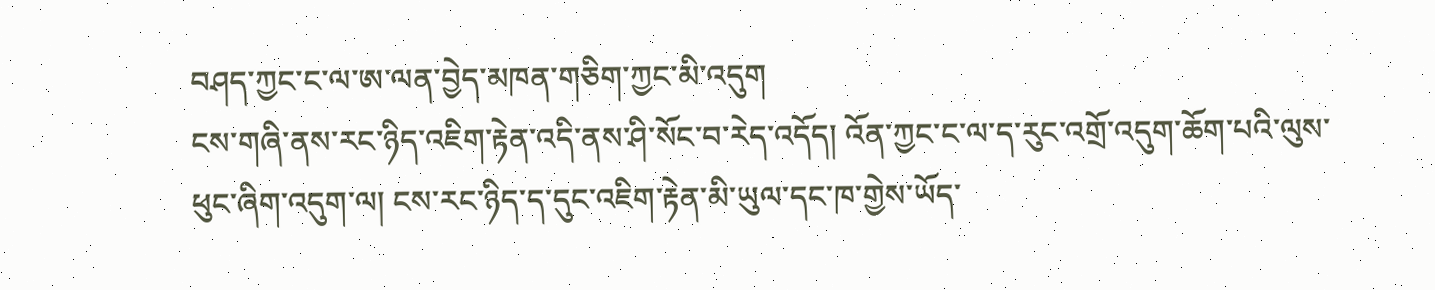བཤད་ཀྱང་ང་ལ་ཨ་ལན་བྱེད་མཁན་གཅིག་ཀྱང་མི་འདུག
ངས་གཞི་ནས་རང་ཉིད་འཇིག་རྟེན་འདི་ནས་ཤི་སོང་བ་རེད་འདོད། འོན་ཀྱང་ང་ལ་ད་རུང་འགྲོ་འདུག་ཆོག་པའི་ལུས་ཕུང་ཞིག་འདུག་ལ། ངས་རང་ཉིད་ད་དུང་འཇིག་རྟེན་མི་ཡུལ་དང་ཁ་གྱེས་ཡོད་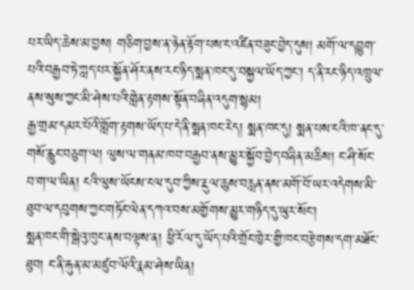པར་ཡིད་ཆེས་མ་བྱས། གཅིག་བྱས་ན་ཉེན་རྟོག་པས་ང་འཛིན་བཟུང་བྱེད་དུས། མགོ་ལ་དབྱུག་པའི་བརྒྱབ་ཏེ་ཀླད་པར་སྐྱོན་ཤོར་ནས་རང་ཉིད་སྨན་ཁང་དུ་བསྐྱལ་ཡོད་ཀྱང་། ད་ནི་རང་ཉིད་འཁྲུལ་ནས་སུས་ཀྱང་མི་ཤེས་པའི་གླེན་རྟགས་སྟོན་བཞིན་འདུག་སྙམ།
རྒྱ་གྲམ་དམར་པོའི་གློག་རྟགས་ཡོད་པ་དེ་ནི་སྨན་ཁང་རེད། སྨན་ཁང་དུ། སྨན་པས་ངའི་ཁ་ནང་དུ་གསོ་རླུང་བཅུག་ལ། ལུས་ལ་གནམ་ཁབ་བརྒྱབ་ནས་མྱུར་སྐྱོབ་བྱེད་བཞིན་མཆིས། ང་ཤི་སོང་བ་ག་ལ་ཡིན། ངའི་ལུས་ཡོངས་ངལ་དུབ་ཀྱིས་རྔུལ་ཆུས་བརླན་ནས་མགོ་བོ་ཡར་འདེགས་མི་ཐུབ་ལ་དབུགས་ཀྱང་གཏོང་ལེན་དཀའ་བས་མགྱོགས་མྱུར་གཉིད་དུ་ཡུར་སོང་།
སྨན་ཁང་གི་སྒེའུ་ཁུང་ནས་བལྟས་ན། ཕྱི་རོལ་དུ་ཡོད་པའི་གྲོང་ཁྱེར་གྱི་ཁང་བརྩེགས་དག་མཐོང་ཐུབ། ང་ནི་རྐུན་མ་མཛུབ་ལོའི་རྣམ་ཤེས་ཡིན།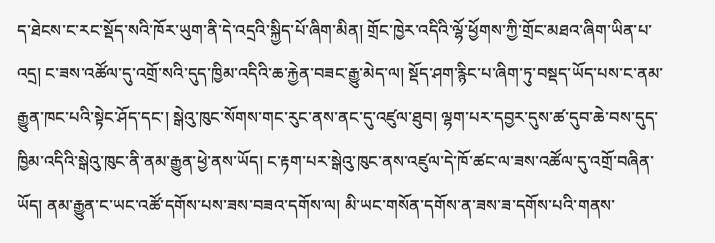ད་ཐེངས་ང་རང་སྡོད་སའི་ཁོར་ཡུག་ནི་དེ་འདྲའི་སྐྱིད་པོ་ཞིག་མིན། གྲོང་ཁྱེར་འདིའི་ལྷོ་ཕྱོགས་ཀྱི་གྲོང་མཐའ་ཞིག་ཡིན་པ་འདྲ། ང་ཟས་འཚོལ་དུ་འགྲོ་སའི་དུད་ཁྱིམ་འདིའི་ཆ་རྐྱེན་བཟང་རྒྱུ་མེད་ལ། སྡོད་ཤག་རྙིང་པ་ཞིག་ཏུ་བསྡད་ཡོད་པས་ང་ནམ་རྒྱུན་ཁང་པའི་སྟེང་ཤོད་དང་། སྒེའུ་ཁུང་སོགས་གང་རུང་ནས་ནང་དུ་འཛུལ་ཐུབ། ལྷག་པར་དབྱར་དུས་ཚ་དུབ་ཆེ་བས་དུད་ཁྱིམ་འདིའི་སྒེའུ་ཁུང་ནི་ནམ་རྒྱུན་ཕྱེ་ནས་ཡོད། ང་རྟག་པར་སྒེའུ་ཁུང་ནས་འཛུལ་དེ་ཁོ་ཚང་ལ་ཟས་འཚོལ་དུ་འགྲོ་བཞིན་ཡོད། ནམ་རྒྱུན་ང་ཡང་འཚོ་དགོས་པས་ཟས་བཟའ་དགོས་ལ། མི་ཡང་གསོན་དགོས་ན་ཟས་ཟ་དགོས་པའི་གནས་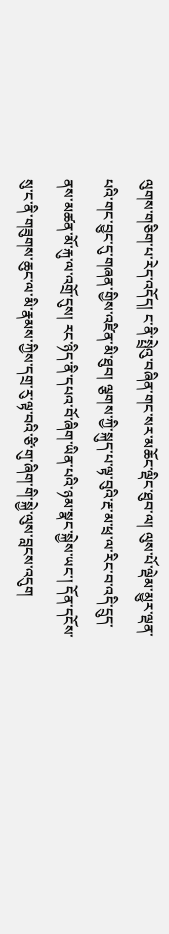ལུགས་གཅིག་པ་རེད་འདོད། ང་ནི་སྤྲེའུ་བཞིན་གང་སར་མཆོང་ལྡིང་ཐུབ་ལ། ལུས་པོ་ལྡེམ་མྱུར་ལྡན་པའི་གང་བྱུང་དུ་གཞན་གྱིས་འཛིན་མི་ཐུབ། ལྕགས་ཀྱི་སྐུད་པ་ལྟ་བུའི་རྔ་མ་ཕྲ་ལ་རིང་བ་འདི་དྲུད་ནས་མཚན་མོ་རྐུ་ལ་འགྲོ་དུས། རང་ཉིད་ནི་དཔའ་བོ་ཞིག་ཡིན་པའི་ཉམ་སྣང་སྐྱེས་ཡང་། དོན་དངོས་སུ་ང་ནི་གཟུགས་ཆུང་ལ་མི་རྣམས་ཀྱིས་དགྲ་རུ་ལྟ་བའི་ཙི་གུ་ཞིག་གི་སྐྱེ་ལུས་བླངས་འདུག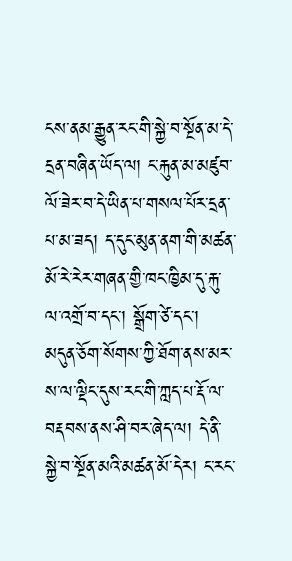ངས་ནམ་རྒྱུན་རང་གི་སྐྱེ་བ་སྔོན་མ་དེ་དྲན་བཞིན་ཡོད་ལ། ང་རྐུན་མ་མཛུབ་ལོ་ཟེར་བ་དེ་ཡིན་པ་གསལ་པོར་དྲན་པ་མ་ཟད། ད་དུང་མུན་ནག་གི་མཚན་མོ་རེ་རེར་གཞན་གྱི་ཁང་ཁྱིམ་དུ་རྐུ་ལ་འགྲོ་བ་དང་། སྒྲོག་ཙེ་དང་། མདུན་ཅོག་སོགས་ཀྱི་ཐོག་ནས་མར་ས་ལ་ལྡིང་དུས་རང་གི་ཀླད་པ་རྡོ་ལ་བརྡབས་ནས་ཤི་བར་ཞེད་ལ། དེ་ནི་སྐྱེ་བ་སྔོན་མའི་མཚན་མོ་དེར། ང་རང་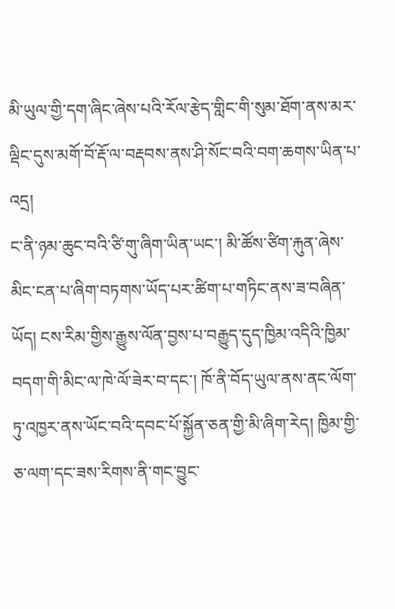མི་ཡུལ་གྱི་དག་ཞིང་ཞེས་པའི་རོལ་རྩེད་གླིང་གི་སུམ་ཐོག་ནས་མར་ལྡིང་དུས་མགོ་བོ་རྡོ་ལ་བརྡབས་ནས་ཤི་སོང་བའི་བག་ཆགས་ཡིན་པ་འདྲ།
ང་ནི་ཉམ་ཆུང་བའི་ཙི་གུ་ཞིག་ཡིན་ཡང་། མི་ཚོས་ཙིག་རྐུན་ཞེས་མིང་ངན་པ་ཞིག་བཏགས་ཡོད་པར་ཚིག་པ་གཏིང་ནས་ཟ་བཞིན་ཡོད། ངས་རིམ་གྱིས་རྒྱུས་ལོན་བྱས་པ་བརྒྱུད་དུད་ཁྱིམ་འདིའི་ཁྱིམ་བདག་གི་མིང་ལ་ཁེ་ལོ་ཟེར་བ་དང་། ཁོ་ནི་བོད་ཡུལ་ནས་ནང་ལོག་ཏུ་འཁྱར་ནས་ཡོང་བའི་དབང་པོ་སྐྱོན་ཅན་གྱི་མི་ཞིག་རེད། ཁྱིམ་གྱི་ཅ་ལག་དང་ཟས་རིགས་ནི་གང་བྱུང་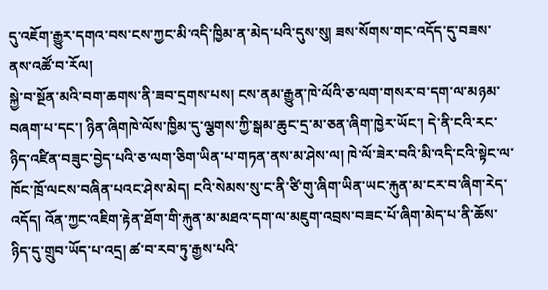དུ་འཇོག་རྒྱུར་དགའ་བས་ངས་ཀྱང་མི་འདི་ཁྱིམ་ན་མེད་པའི་དུས་སུ། ཟས་སོགས་གང་འདོད་དུ་བཟས་ནས་འཚོ་བ་རོལ།
སྐྱེ་བ་སྔོན་མའི་བག་ཆགས་ནི་ཟབ་དྲགས་པས། ངས་ནམ་རྒྱུན་ཁེ་ལོའི་ཅ་ལག་གསར་བ་དག་ལ་མཉམ་བཞག་པ་དང་། ཉིན་ཞིགཁེ་ལོས་ཁྱིམ་དུ་ལྕགས་ཀྱི་སྒམ་ཆུང་དྲ་མ་ཅན་ཞིག་ཁྱེར་ཡོང་། དེ་ནི་ངའི་རང་ཉིད་འཛིན་བཟུང་བྱེད་པའི་ཅ་ལག་ཅིག་ཡིན་པ་གཏན་ནས་མ་ཤེས་ལ། ཁེ་ལོ་ཟེར་བའི་མི་འདི་ངའི་སྟེང་ལ་ཁོང་ཁྲོ་ལངས་བཞིན་པའང་ཤེས་མེད། ངའི་སེམས་སུ་ང་ནི་ཙི་གུ་ཞིག་ཡིན་ཡང་རྐུན་མ་ངར་བ་ཞིག་རེད་འདོད། འོན་ཀྱང་འཇིག་རྟེན་ཐོག་གི་རྐུན་མ་མཐའ་དག་ལ་མཇུག་འབྲས་བཟང་པོ་ཞིག་མེད་པ་ནི་ཆོས་ཉིད་དུ་གྲུབ་ཡོད་པ་འདྲ། ཚ་བ་རབ་ཏུ་རྒྱས་པའི་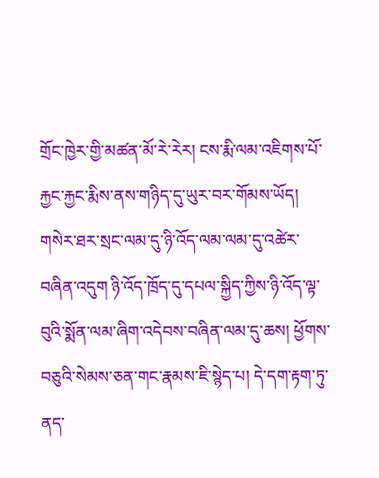གྲོང་ཁྱེར་གྱི་མཚན་མོ་རེ་རེར། ངས་རྨི་ལམ་འཇིགས་པོ་རྐྱང་རྐྱང་རྨིས་ནས་གཉིད་དུ་ཡུར་བར་གོམས་ཡོད།
གསེར་ཐར་སྲང་ལམ་དུ་ཉི་འོད་ལམ་ལམ་དུ་འཚེར་བཞིན་འདུག ཉི་འོད་ཁྲོད་དུ་དཔལ་སྐྱིད་ཀྱིས་ཉི་འོད་ལྟ་བུའི་སྨོན་ལམ་ཞིག་འདེབས་བཞིན་ལམ་དུ་ཆས། ཕྱོགས་བཅུའི་སེམས་ཅན་གང་རྣམས་ཇི་སྙེད་པ། དེ་དག་རྟག་ཏུ་ནད་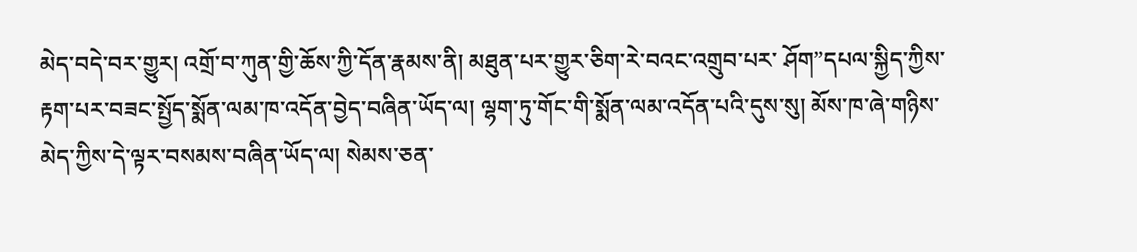མེད་བདེ་བར་གྱུར། འགྲོ་བ་ཀུན་གྱི་ཆོས་ཀྱི་དོན་རྣམས་ནི། མཐུན་པར་གྱུར་ཅིག་རེ་བའང་འགྲུབ་པར་ ཤོག”དཔལ་སྐྱིད་ཀྱིས་རྟག་པར་བཟང་སྤྱོད་སྨོན་ལམ་ཁ་འདོན་བྱེད་བཞིན་ཡོད་ལ། ལྷག་ཏུ་གོང་གི་སྨོན་ལམ་འདོན་པའི་དུས་སུ། མོས་ཁ་ཞེ་གཉིས་མེད་ཀྱིས་དེ་ལྟར་བསམས་བཞིན་ཡོད་ལ། སེམས་ཅན་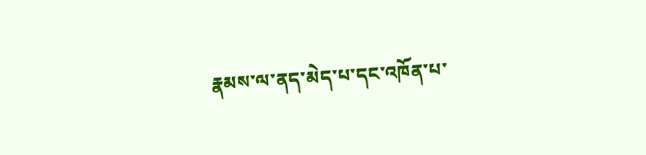རྣམས་ལ་ནད་མེད་པ་དང་འཁོན་པ་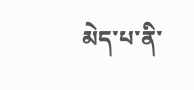མེད་པ་ནི་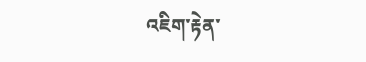འཇིག་རྟེན་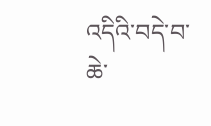འདིའི་བདེ་བ་ཆེ་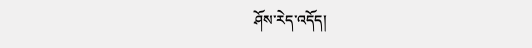ཤོས་རེད་འདོད།